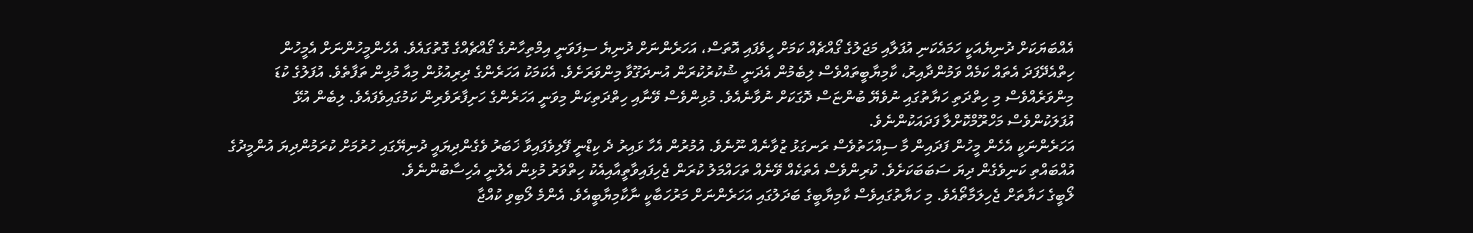އެއްބަޔަކަށް ދުނިޔެއަކީ ހަމައެކަނި އުފަލާއި މަޖަލުގެ ގޯއްޗެއް ކަމަށް ހީވެފައި އޮތަސް، އަހަރެންނަށް ދުނިޔެ ސިފަވަނީ އިމްތިހާނުގެ ގޯއްޗެއްގެ ގޮތުގައެވެ. އެހެންމީހުންނަށް އެމީހުން ހިތްއެދޭފަދަ އެތައް ކަމެއް ވަމުންދާއިރު، ކާމިޔާބީތައްވެސް ލިބެމުން އެދަނީ ޝުކުރުކުރަން އުނދަގޫވާ މިންވަރަށެވެ. އެކަމަކު އަހަރެންގެ ދިރިއުޅުން މިއާ މުޅިން ތަފާތެވެ. އުފަލުގެ ކުޑަ މިންވަރެއްވެސް މި ހިތްދަތި ހަޔާތުގައި ނުވެޔޭ ބުންޏަސް ދޮގަކަށް ނުވާނެއެވެ. މުޅިންވެސް ވޭނާއި ހިތްދަތިކަން މިވަނީ އަހަރެންގެ ހަށިފާރަވެރިން ކަމުގައިވެފައެވެ. ލިބެން އުޅޭ އުފަލަކުންވެސް މަހްރޫމްކޮށްލާ ފަދައަކުންނެވެ.
އަހަރެންނަކީ އެހެން މީހުން ފަދައިން މާ ސިއްހަތުވެސް ރަނގަޅު ޒުވާނެއް ނޫނެވެ. އުމުރުން އެހާ ޅައިރު ދެ ކިޑްނީ ފޭލިވެފައިވާ ޚަބަރު ވެގެންދިޔައީ ދުނިޔޭގައި ހުރުމަށް ކުރަމުންދިޔަ އުންމީދުގެ އުއްބައްތި ކަނިވެގެން ދިޔަ ސަބަބަކަށެވެ. ކުރިންވެސް އެތަކެއް ވޭނެއް ތަހައްމަލު ކުރަން ޖެހިފައިވާތީއާއިއެކު ހިތްވަރު މުޅިން އެލުނީ އެހިސާބުންނެވެ.
ލޯބީގެ ހަޔާތަށް ޖެހިލަމާތޯއެވެ. މި ހަޔާތުގައިވެސް ކާމިޔާބީގެ ބަދަލުގައި އަހަރެންނަށް މަރުހަބާކީ ނާކާމިޔާބީއެވެ. އެންމެ ލޯބިވި ކުއްޖާ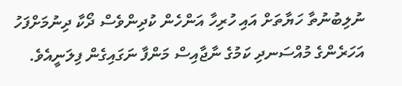ނުލިބުނުތާ ހަޔާތަށް އައި ހުރިހާ އަންހެން ކުދިންވެސް ދޯކާ ދިނުމަށްފަހު އަހަރެންގެ މުއްސަނދި ކަމުގެ ނާޖާއިސް މަންފާ ނަގައިގެން ފިލަނީއެވެ.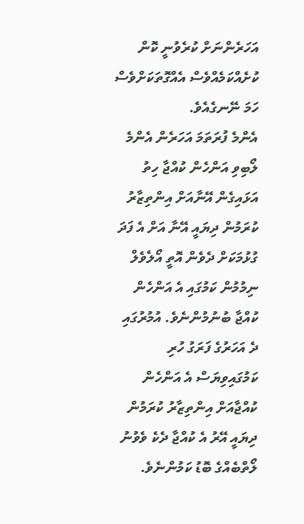އަހަރެންނަށް ކުރެވުނީ ކޮން ކުށެއްކަމެއްވެސް އެއްގޮތަކަށްވެސް ހަމަ ނޭނގެއެވެ.
އެންމެ ފުރަތަމަ އަހަރެން އެންމެ ލޯބިވި އަންހެން ކުއްޖާ ހިތު އަޅައިގެން އޭނާއަށް އިންތިޒާރު ކުރަމުން ދިޔައީ އޭނާ އަށް އެ ފަދަ ގުޅުމަކަށް ދެވެން އޮތީ އޯލެވެލް ނިމުމުން ކަމުގައި އެ އަންހެން ކުއްޖާ ބުނުމުންނެވެ. އުމުރުގައި ދެ އަހަރުގެ ފަރަގު ހުރި ކަމުގައިވިޔަސް އެ އަންހެން ކުއްޖާއަށް އިންތިޒާރު ކުރަމުން ދިޔައީ އޭރު އެ ކުއްޖާ ދެކެ ވެވުނު ލޯތްބެއްގެ ބޮޑު ކަމުންނެވެ.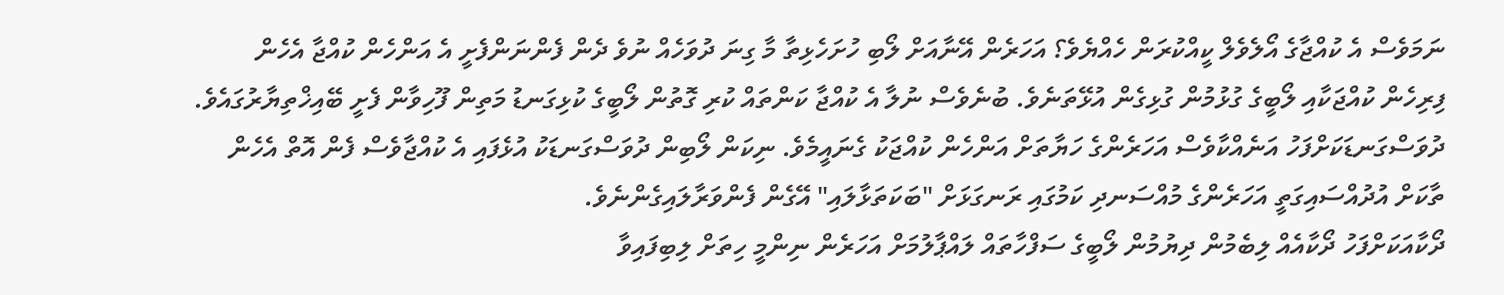ނަމަވެސް އެ ކުއްޖާގެ އޯލެވެލް ކީއްކުރަން ހެއްޔެވެ؟ އަހަރެން އޭނާއަށް ލޯބި ހުށަހެޅިތާ މާ ގިނަ ދުވަހެއް ނުވެ ދެން ފެންނަންފެށީ އެ އަންހެން ކުއްޖާ އެހެން ފިރިހެން ކުއްޖަކާއި ލޯބީގެ ގުޅުމުން ގުޅިގެން އުޅޭތަނެވެ. ބުނެވެސް ނުލާ އެ ކުއްޖާ ކަންތައް ކުރި ގޮތުން ލޯބީގެ ކުޅިގަނޑު މަތިން ފޫހިވާން ފެށީ ބޭއިޚްތިޔާރުގައެވެ.
ދުވަސްގަނޑަކަށްފަހު އަނެއްކާވެސް އަހަރެންގެ ހަޔާތަށް އަންހެން ކުއްޖަކު ގެނައީމެވެ. ނިކަން ލޯބިން ދުވަސްގަނޑަކު އުޅެފައި އެ ކުއްޖާވެސް ފެން އޮތް އެހެން ތާކަށް އުދުއްސައިގަތީ އަހަރެންގެ މުއްސަނދި ކަމުގައި ރަނގަޅަށް "ބަކަތަޅާލައި" އޭގެން ފެންވަރާލައިގެންނެވެ.
ދޯކާއަކަށްފަހު ދޯކާއެއް ލިބެމުން ދިޔުމުން ލޯބީގެ ސަފްހާތައް ލައްޕާލުމަށް އަހަރެން ނިންމީ ހިތަށް ލިބިފައިވާ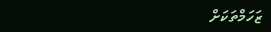ޒަހަމްތަކަށް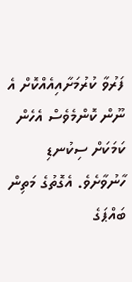ފަރުވާ ކުރުމަށާއިއެއްކޮށް އެ ނޫން ކޮންމެވެސް އެހެން ކަމަކަށް ސިކުނޑި ހާނުވާށެވެ. އެގޮތުގެ މަތިން ބައްޕަގެ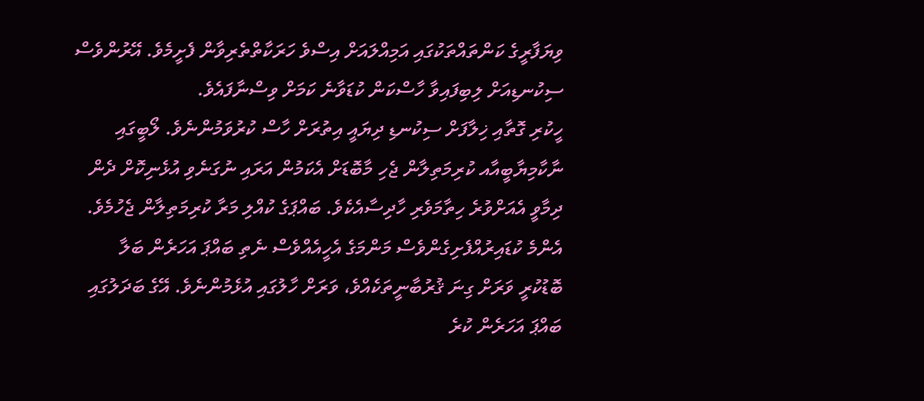ވިޔަފާރީގެ ކަންތައްތަކުގައި އަމިއްލައަށް އިސްވެ ހަރަކާތްތެރިވާން ފެށީމެވެ. އޭރުންވެސް ސިކުނޑިއަށް ލިބިފައިވާ ހާސްކަން ކުޑަވާނެ ކަމަށް ވިސްނާފައެވެ.
ހީކުރި ގޮތާއި ޚިލާފަށް ސިކުނޑި ދިޔައީ އިތުރަށް ހާސް ކުރުވަމުންނެވެ. ލޯބީގައި ނާކާމިޔާބީއާއ ކުރިމަތިލާން ޖެހި މާބޮޑަށް އެކަމުން އަރައި ނުގަނެވި އުޅެނިކޮށް ދެން ދިމާވީ އެއަށްވުރެ ހިތާމަވެރި ހާދިސާއެކެވެ. ބައްޕަގެ ކުއްލި މަރާ ކުރިމަތިލާން ޖެހުމެވެ.
އެންމެ ކުޑައިރުއްފެށިގެންވެސް މަންމަގެ އެހީއެއްވެސް ނެތި ބައްޕަ އަހަރެން ބަލާ ބޮޑުކުރީ ވަރަށް ގިނަ ޤުރުބާނީތަކެއްވެ، ވަރަށް ހާލުގައި އުޅެމުންނެވެ. އޭގެ ބަދަލުގައި ބައްޕަ އަހަރެން ކުރެ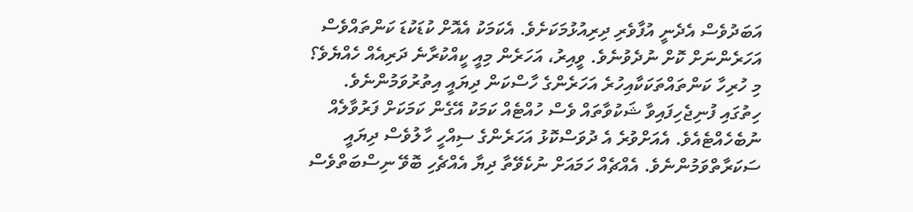އަބަދުވެސް އެދެނީ އުފާވެރި ދިރިއުޅުމަކަށެވެ. އެކަމަކު އެއޮށް ކުޑަކުޑަ ކަންތައްވެސް އަހަރެންނަށް ކޮށް ނުދެވުނެވެ. ވީއިރު، އަހަރެން މިއީ ކީއްކުރާނެ ދަރިއެއް ހެއްޔެވެ؟
މި ހުރިހާ ކަންތައްތަކަކާއިހުރެ އަހަރެންގެ ހާސްކަން ދިޔައީ އިތުރުވަމުންނެވެ. ހިތުގައި ފުނިޖެހިފައިވާ ޝަކުވާތައް ވެސް ހުއްޓެއް ކަމަކު އޭގެން ކަމަކަށް ފަރުވާލެއް ނުބެހެއްޓެއެވެ. އެއަށްވުރެ އެ ދުވަސްކޮޅު އަހަރެންގެ ސިއްހީ ހާލުވެސް ދިޔައީ ސަކަރާތްވަމުންނެވެ. އެއްޗެއް ހަމައަށް ނުކެވޭތާ ދިޔާ އެއްޗެހި ބޮވޭ ނިސްބަތްވެސް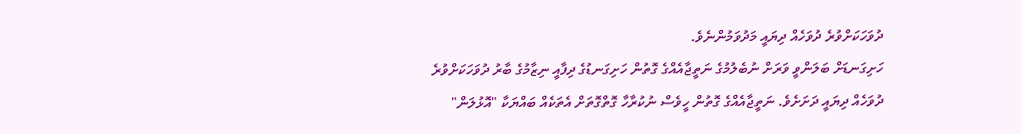ދުވަހަކަށްވުރެ ދުވަހެއް ދިޔައީ މަދުވަމުންނެވެ.
ހަށިގަނޑަށް ބަލަންވީ ވަރަށް ނުބެލުމުގެ ނަތީޖާއެއްގެ ގޮތުން ހަށިގަނޑުގެ ދިފާއީ ނިޒާމުގެ ބާރު ދުވަހަކަށްވުރެ ދުވަހެއް ދިޔައީ ދަށަށެވެ. ނަތީޖާއެއްގެ ގޮތުން ހީވެސް ނުކުރާހާ ގޮތްގޮތަށް އެތަކެއް ބައްޔަކާ "އޮޅުލަން"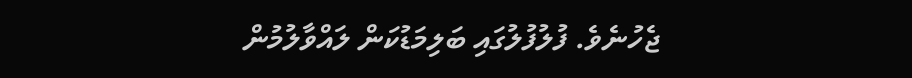ޖެހުނެވެ. ފުލުފުލުގައި ބަލިމަޑުކަން ލައްވާލުމުން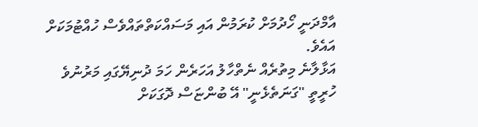އާމްދަނީ ހޯދުމަށް ކުރަމުން އައި މަސައްކަތްތައްވެސް ހުއްޓުމަކަށް އައެވެ.
އަޅާލާނެ މިތުރެއް ނެތްހާލު އަހަރެން ހަމަ ދުނިޔޭގައި މަރުނުވެ ހުރީތީ "ގަނަތެޅެނީ" އޭ ބުންޏަސް ދޮގަކަށް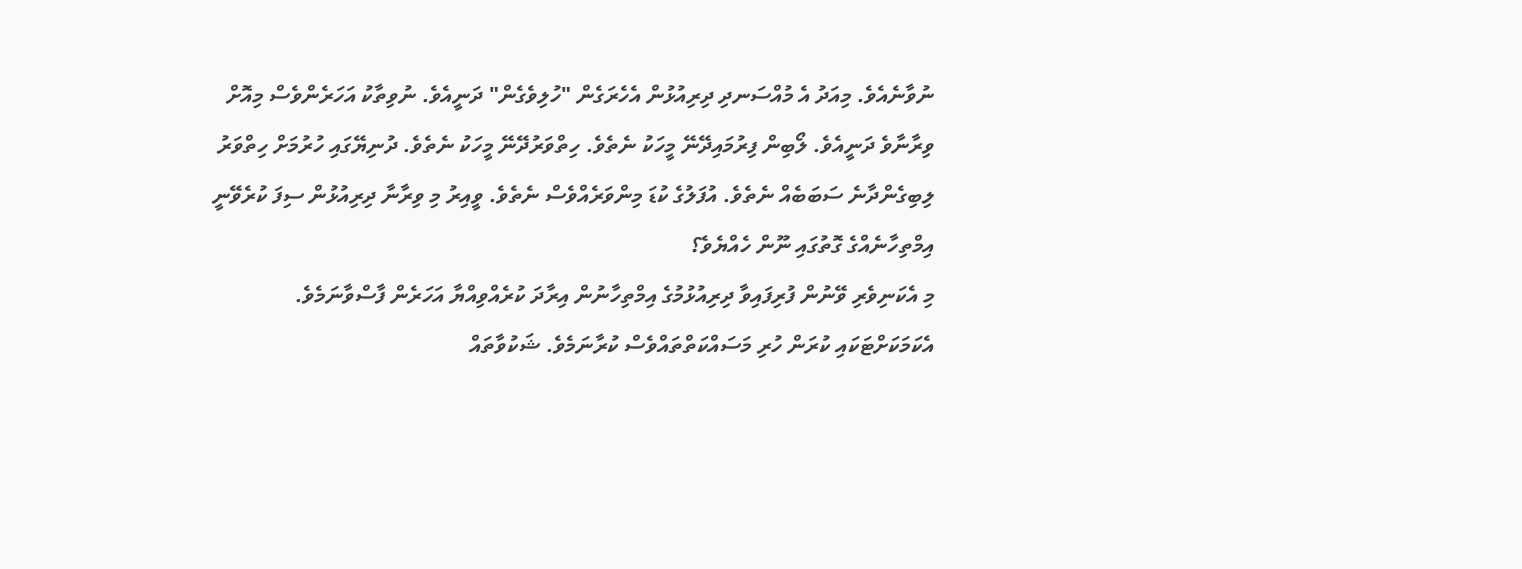ނުވާނެއެވެ. މިއަދު އެ މުއްސަނދި ދިރިއުޅުން އެހެރަގެން "ހުލިވެގެން" ދަނީއެވެ. ނުވިތާކު އަހަރެންވެސް މިއޮށް ވިރާނާވެ ދަނީއެވެ. ލޯބިން ފިރުމައިދޭނޭ މީހަކު ނެތެވެ. ހިތްވަރުދޭނޭ މީހަކު ނެތެވެ. ދުނިޔޭގައި ހުރުމަށް ހިތްވަރު ލިބިގެންދާނެ ސަބަބެއް ނެތެވެ. އުފަލުގެ ކުޑަ މިންވަރެއްވެސް ނެތެވެ. ވީއިރު މި ވިރާނާ ދިރިއުޅުން ސިފަ ކުރެވޭނީ އިމްތިހާނެއްގެ ގޮތުގައި ނޫން ހެއްޔެވެ؟
މި އެކަނިވެރި ވޭނުން ފުރިފައިވާ ދިރިއުޅުމުގެ އިމްތިހާނުން އިރާދަ ކުރެއްވިއްޔާ އަހަރެން ފާސްވާނަމެވެ. އެކަމަކަށްޓަކައި ކުރަން ހުރި މަސައްކަތްތައްވެސް ކުރާނަމެވެ. ޝަކުވާތައް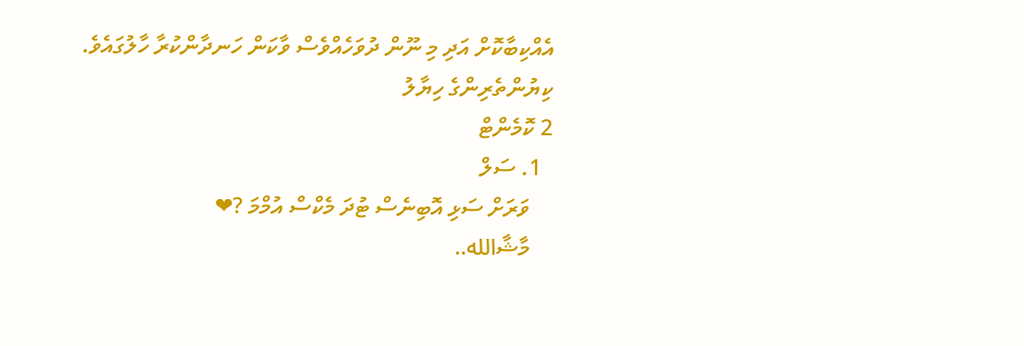އެއްކިބާކޮށް އަދި މި ނޫން ދުވަހެއްވެސް ވާކަން ހަނދާންކުރާ ހާލުގައެވެ.
ކިޔުންތެރިންގެ ހިޔާލު
2 ކޮމެންޓް
  1. ސަލް
    ވަރަށް ސަޅި އޮބިނެސް ޓުދަ މެކްސް އުމްމަ ?❤
    މާޝާالله..